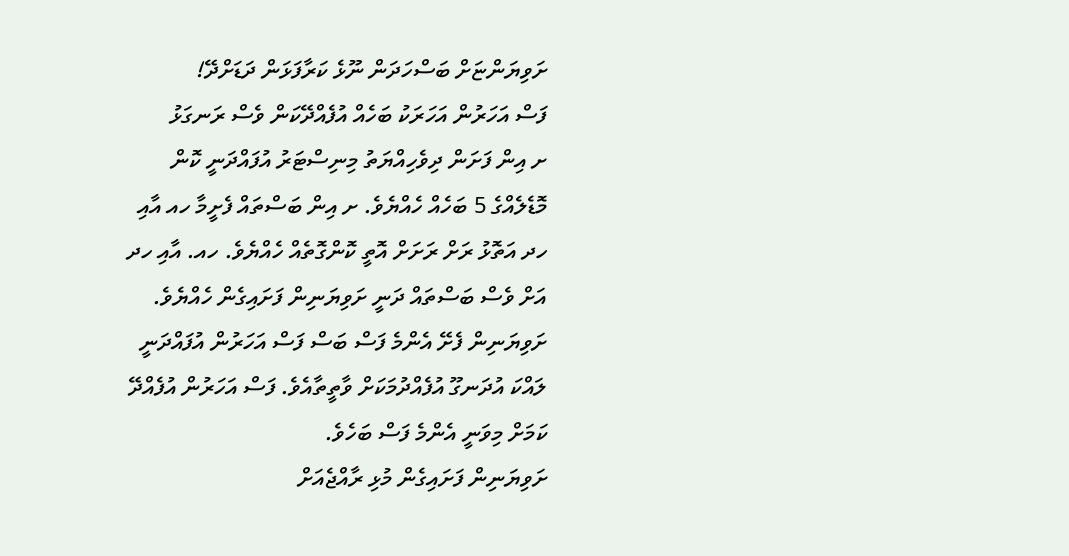ށަވިޔަންޏަށް ބަސްހަދަން ނޫޅެ ކަރާފަޅަން ދަޑަށްދޭ!
ފަސް އަހަރުން އަހަރަކު ބަހެއް އުފެއްދޭކަން ވެސް ރަނގަޅު
ށ އިން ފަށަން ދިވެހިއްޔަތު މިނިސްޓަރު އުފައްދަނީ ކޮން މޮޑެލެއްގެ 5 ބަހެއް ހެއްޔެވެ. ށ އިން ބަސްތައް ފެށީމާ ހއ އާއި ހދ އަތޮޅު ރަށް ރަށަށް އޮތީ ކޮންގޮތެއް ހެއްޔެވެ. ހއ. އާއި ހދ އަށް ވެސް ބަސްތައް ދަނީ ށަވިޔަނިން ފަށައިގެން ހެއްޔެވެ.
ށަވިޔަނިން ފެށޭ އެންމެ ފަސް ބަސް ފަސް އަހަރުން އުފައްދަނީ ލައްކަ އުދަނގޫ އުފެއްދުމަކަށް ވާތީތާއެވެ. ފަސް އަހަރުން އުފެއްދޭ ކަމަށް މިވަނީ އެންމެ ފަސް ބަހެވެ.
ށަވިޔަނިން ފަށައިގެން މުޅި ރާއްޖެއަށް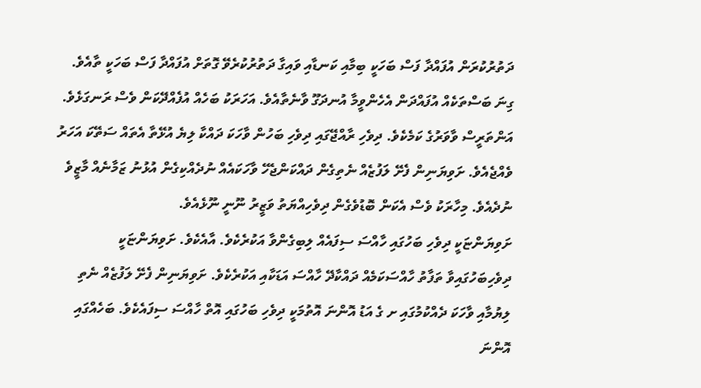ދަތުރުކުރަން އުފައްދާ ފަސް ބަހަކީ ބިމާއި ކަނޑާއި ވައިގާ ދަތުރުކުރެވޭ ގޮތަށް އުފައްދާ ފަސް ބަހަކީ ތާއެވެ. ގިނަ ބަސްތަކެއް އުފައްދަން އެހެންވީމާ އުނދަގޫ ވާނެތާއެވެ. އަހަރަކު ބަހެއް އުފެއްދޭކަން ވެސް ރަނގަޅެވެ.
އަންތަރީސް ވާވަރުގެ ކަމެކެވެ. ދިވެހި ރާއްޖޭގައި ދިވެހި ބަހުން ވާހަކަ ދައްކާ ލިޔެ އުޅޭތާ އެތައް ސަތޭކަ އަހަރު ވެއްޖެއެވެ. ށަވިޔަނިން ފެށޭ ލަފުޒެއް ނެތިގެން ދައްކަންޖެހޭ ވާހަކައެއް ނުދެއްކިގެން އުޅުނު ޒަމާނެއް މާޒީވެ ނުދެއެވެ. މިހާރަކު ވެސް އެކަން ބޮޑުވެގެން ދިވެހިއްޔަތު ވަޒީރު ނޫނީ ނޫޅެއެވެ.
ށަވިޔަންޏަކީ ދިވެހި ބަހުގައި ހާއްސަ ސިފައެއް ލިބިގެންވާ އަކުރެކެވެ. އާއެކެވެ. ށަވިޔަންޏަކީ ދިވެހިބަހުގައިވާ ތަފާތު ހާއްސަކަމެއް ދައްކާދޭ ހާއްސަ އަޑަކާއި އަކުރެކެވެ. ށަވިޔަނިން ފެށޭ ލަފުޒެއް ނެތި ލިޔުމާއި ވާހަކަ ދެއްކުމުގައި ށ ގެ އަޑު އޮންނަ އޮތުމަކީ ދިވެހި ބަހުގައި އޮތް ހާއްސަ ސިފައެކެވެ. ބަހެއްގައި އޮންނަ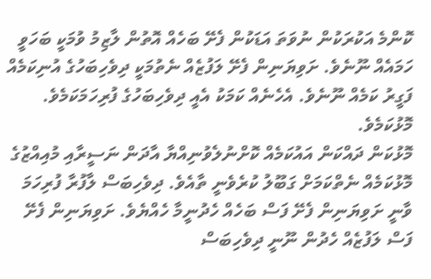ކޮންމެ އަކުރަކުން ނުވަތަ އަޑަކުން ފެށޭ ބަހެއް އޮތުން ލާޒިމު ވުމަކީ ބަހަވީ ހަމައެއް ނޫނެވެ. ށަވިޔަނިން ފެށޭ ލަފުޒެއް ނެތުމަކީ ދިވެހިބަހުގެ އުނިކަމެއް ފަގީރު ކަމެއް ނޫނެވެ. އެހެނެއް ކަމަކު އެއީ ދިވެހިބަހުގެ ފުރިހަމަކަމެވެ. މޮޅުކަމެވެ.
މޮޅުކަން ދައްކަން އައުކަމެއް ކޮށްނުލެވުނިއްޔާ އާދަން ނަސީރާއި މުއިއްޒުގެ މޮޅުކަމެއް ނެތްކަމަށް ގަބޫލު ކުރެވެނީ ތާއެވެ. ދިވެހިބަސް ލާފުރާ ފުރިހަމަ ވާނީ ށަވިޔަނިން ފެށޭ ފަސް ބަހެއް ހެދުނީމާ ހެއްޔެވެ. ށަވިޔަނިން ފެށޭ ފަސް ލަފުޒެއް ހެދުން ނޫނީ ދިވެހިބަސް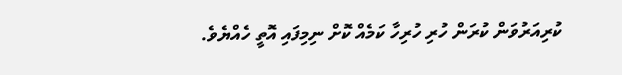ކުރިއަރުވަން ކުރަން ހުރި ހުރިހާ ކަމެއް ކޮށް ނިމިފައި އޮތީ ހެއްޔެވެ.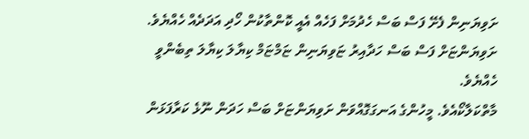ށަވިޔަނިން ފެށޭ ފަސް ބަސް ހެދުމަށް ފަހެއް އެއީ ކޮންތާކުން ހޯދި އަދަދެއް ހެއްޔެވެ. ށަވިޔަންޏަށް ފަސް ބަސް ހަދާއިރު ޏަވިޔަނިން ޏަމްޏަމް ކިޔާލަ ކިޔާލަ ތިބެންވީ ހެއްޔެވެ.
މާތްކަލާކޯއެވެ. މީހުންގެ އަނގަގޮއްވަން ށަވިޔަންޏަށް ބަސް ހަދަން ނޫޅެ ކަރާފަޅަން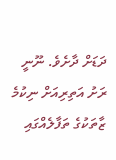ދަޑަށް ދާށެވެ. ނޫނީ ރަށު އަތިރިއަށް ނިކުމެ ޒާތަކުގެ ތަފާލެއްގައި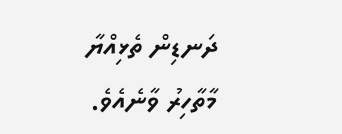ދަނޑިން ތެޅިއްޔާ މާތާހިރު ވާނެއެވެ.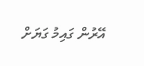އޭރުން ގައިމު ގަޔަށް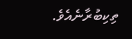ތިކިބުރާނެއެވެ.